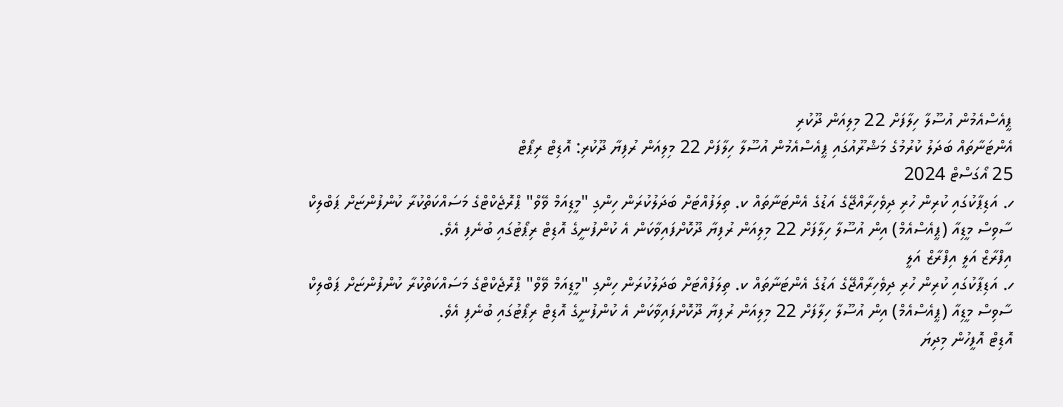ޕީއެސްއެމުން އުސޫލާ ހިލާފަށް 22 މިލިއަން ދޫކުރި
އެންޓަނާތައް ބަދަލު ކުރުމުގެ މަޝްރޫއުގައި ޕީއެސްއެމުން އުސޫލާ ހިލާފަށް 22 މިލިއަން ރުފިޔާ ދޫކުރި: އޮޑިޓް ރިޕޯޓް
25 އޯގަސްޓް 2024
ހ. އަޑިޕާކުގައި ކުރިން ހުރި ދިވެހިރާއްޖޭގެ އަޑުގެ އެންޓަނާތައް ކ. ތިލަފުއްޓަށް ބަދަލުކުރަން ހިންގި "މީޑިއަމް ވޭވް" ޕްރޮޖެކްޓްގެ މަސައްކަތްކުރާ ކުންފުންޏަށް ޕަބްލިކް ސާވިސް މީޑިއާ (ޕީއެސްއެމް) އިން އުސޫލާ ހިލާފަށް 22 މިލިއަން ރުފިޔާ ދޫކޮށްފައިވާކަން އެ ކުންފުނީގެ އޮޑިޓް ރިޕޯޓުގައި ބުނެފި އެވެ.
އިފްރާޒް އަލީ އިފްރާޒް އަލީ
ހ. އަޑިޕާކުގައި ކުރިން ހުރި ދިވެހިރާއްޖޭގެ އަޑުގެ އެންޓަނާތައް ކ. ތިލަފުއްޓަށް ބަދަލުކުރަން ހިންގި "މީޑިއަމް ވޭވް" ޕްރޮޖެކްޓްގެ މަސައްކަތްކުރާ ކުންފުންޏަށް ޕަބްލިކް ސާވިސް މީޑިއާ (ޕީއެސްއެމް) އިން އުސޫލާ ހިލާފަށް 22 މިލިއަން ރުފިޔާ ދޫކޮށްފައިވާކަން އެ ކުންފުނީގެ އޮޑިޓް ރިޕޯޓުގައި ބުނެފި އެވެ.
އޮޑިޓް އޮފީހުން މިދިޔަ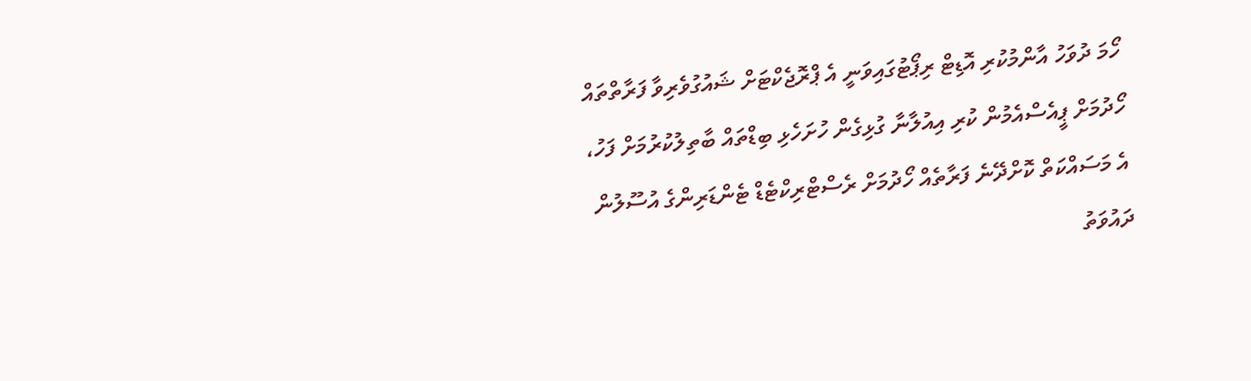ހޯމަ ދުވަހު އާންމުކުރި އޮޑިޓް ރިޕޯޓުގައިވަނީ އެ ޕްރޮޖެކްޓަށް ޝައުގުވެރިވާ ފަރާތްތައް ހޯދުމަށް ޕީއެސްއެމުން ކުރި އިއުލާނާ ގުޅިގެން ހުށަހެޅި ބިޑްތައް ބާތިލުކުރުމަށް ފަހު، އެ މަސައްކަތް ކޮށްދޭނެ ފަރާތެއް ހޯދުމަށް ރެސްޓްރިކްޓެޑް ޓެންޑަރިންގެ އުސޫލުން ދައުވަތު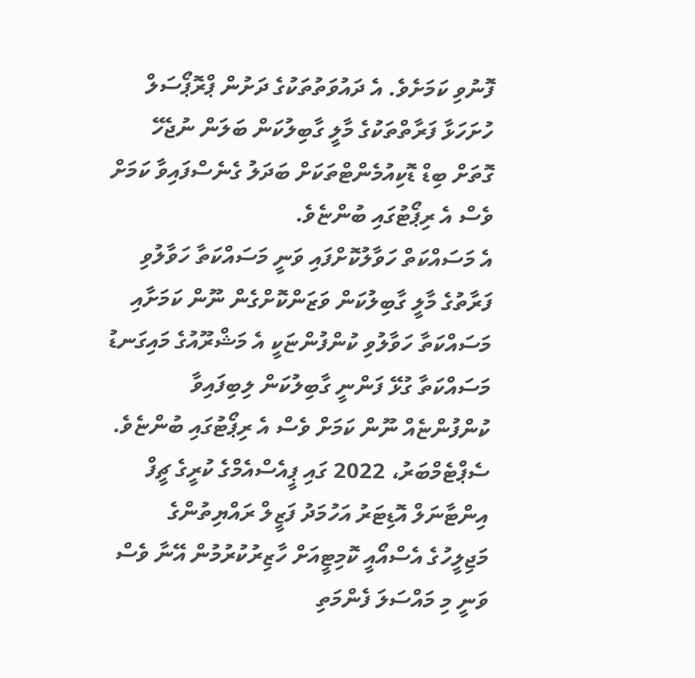ފޮނުވި ކަމަށެވެ. އެ ދައުވަތުތަކުގެ ދަށުން ޕްރޮޕޯސަލް ހުށަހަޅާ ފަރާތްތަކުގެ މާލީ ގާބިލުކަން ބަލަން ނުޖެހޭ ގޮތަށް ބިޑް ޑޮކިއުމެންޓްތަކަށް ބަދަލު ގެނެސްފައިވާ ކަމަށް ވެސް އެ ރިޕޯޓުގައި ބުންޏެވެ.
އެ މަސައްކަތް ހަވާލުކޮށްފައި ވަނީ މަސައްކަތާ ހަވާލުވި ފަރާތުގެ މާލީ ގާބިލުކަން ވަޒަންކޮށްގެން ނޫން ކަމަށާއި މަސައްކަތާ ހަވާލުވި ކުންފުންޏަކީ އެ މަޝްރޫއުގެ މައިގަނޑު މަސައްކަތާ ގުޅޭ ފަންނީ ގާބިލުކަން ލިބިފައިވާ ކުންފުންޏެއް ނޫން ކަމަށް ވެސް އެ ރިޕޯޓުގައި ބުންޏެވެ.
ސެޕްޓެމްބަރު، 2022 ގައި ޕީއެސްއެމްގެ ކުރީގެ ޗީފް އިންޓާނަލް އޮޑިޓަރު އަހުމަދު ފަޒީލް ރައްޔިތުންގެ މަޖިލީހުގެ އެސްއޯއީ ކޮމިޓީއަށް ހާޒިރުކުރުމުން އޭނާ ވެސް ވަނީ މި މައްސަލަ ފެންމަތި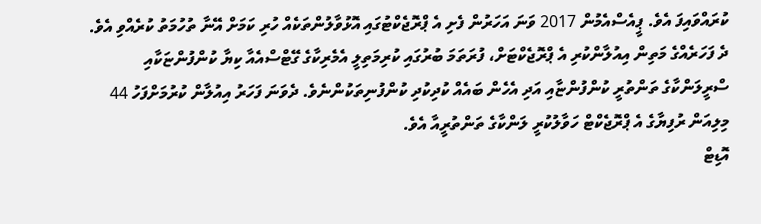ކުރައްވައިފަ އެވެ. ޕީއެސްއެމުން 2017 ވަނަ އަހަރުން ފެށި އެ ޕްރޮޖެކްޓުގައި އޮޅުވާލުންތަކެއް ހުރި ކަމަށް އޭނާ ތުހުމަތު ކުރެއްވި އެވެ.
ދެ ފަހަރެއްގެ މަތިން އިއުލާންކުރި އެ ޕްރޮޖެކްޓަށް، ފުރަތަމަ ބުރުގައި ކުރިމަތިލީ އެމެރިކާގެ ގޭޓްސްއެއާ ކިޔާ ކުންފުންޏަކާއި ސްރީލަންކާގެ ތަންތުރީ ކުންފުންޏާއި އަދި އެހެން ބައެއް ކުދިކުދި ކުންފުނިތަކުންނެވެ. ދެވަނަ ފަހަރު އިއުލާން ކުރުމަށްފަހު 44 މިލިއަން ރުފިޔާގެ އެ ޕްރޮޖެކްޓް ހަވާލުކުރީ ލަންކާގެ ތަންތުރީއާ އެވެ.
އޮޑިޓް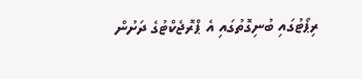ރިޕޯޓުގައި ބުނިގޮތުގައި އެ ޕްރޮޖެކްޓުގެ ދަށުން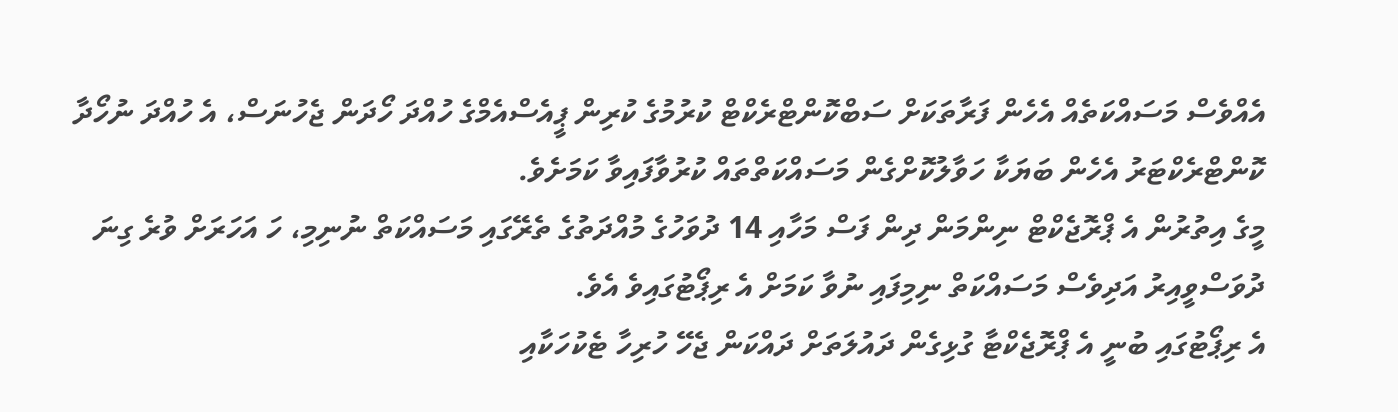އެއްވެސް މަސައްކަތެއް އެހެން ފަރާތަކަށް ސަބްކޮންޓްރެކްޓް ކުރުމުގެ ކުރިން ޕީއެސްއެމްގެ ހުއްދަ ހޯދަން ޖެހުނަސް، އެ ހުއްދަ ނުހޯދާ ކޮންޓްރެކްޓަރު އެހެން ބަޔަކާ ހަވާލުކޮށްގެން މަސައްކަތްތައް ކުރުވާފައިވާ ކަމަށެވެ.
މީގެ އިތުރުން އެ ޕްރޮޖެކްޓް ނިންމަން ދިން ފަސް މަހާއި 14 ދުވަހުގެ މުއްދަތުގެ ތެރޭގައި މަސައްކަތް ނުނިމި، ހަ އަހަރަށް ވުރެ ގިނަ ދުވަސްވީއިރު އަދިވެސް މަސައްކަތް ނިމިފައި ނުވާ ކަމަށް އެ ރިޕޯޓުގައިވެ އެވެ.
އެ ރިޕޯޓުގައި ބުނީ އެ ޕްރޮޖެކްޓާ ގުޅިގެން ދައުލަތަށް ދައްކަން ޖެހޭ ހުރިހާ ޓެކުހަކާއި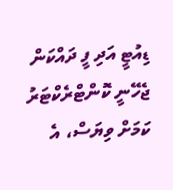ޑިއުޓީ އަދި ފީ ދައްކަން ޖެހޭނީ ކޮންޓްރެކްޓަރު ކަމަށް ވިޔަސް، އެ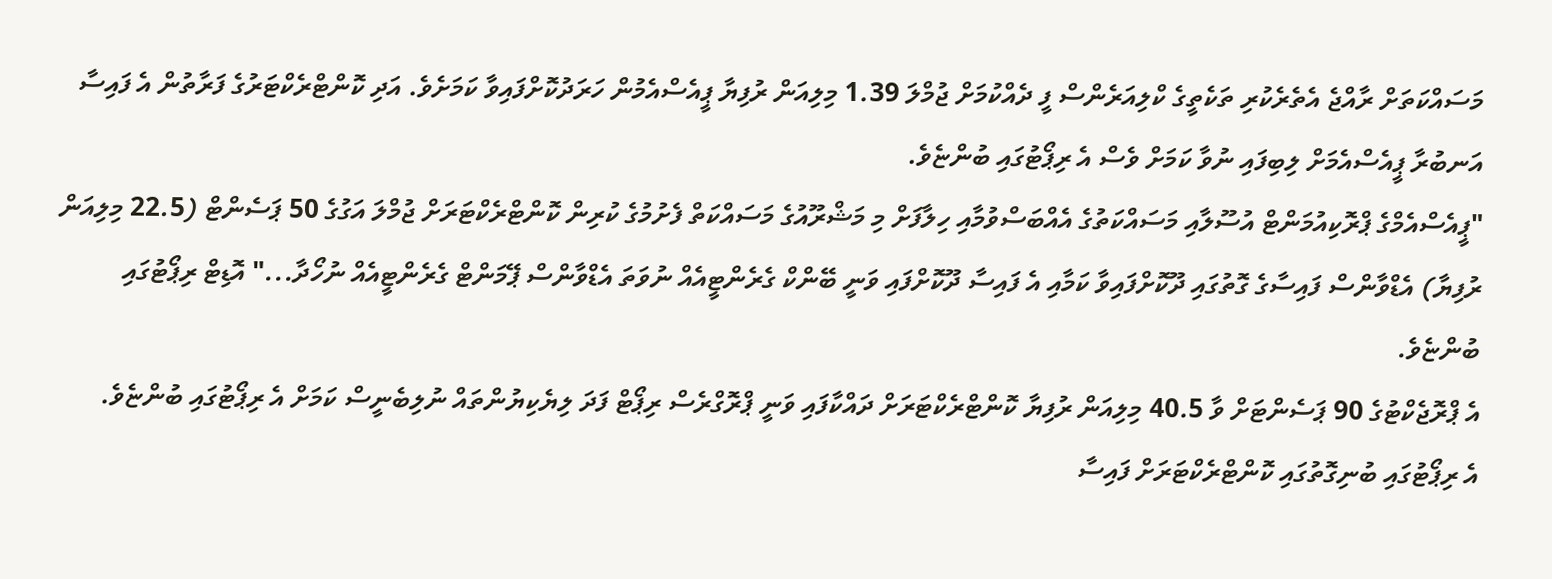މަސައްކަތަށް ރާއްޖެ އެތެރެކުރި ތަކެތީގެ ކްލިއަރެންސް ފީ ދެއްކުމަށް ޖުމްލަ 1.39 މިލިއަން ރުފިޔާ ޕީއެސްއެމުން ހަރަދުކޮށްފައިވާ ކަމަށެވެ. އަދި ކޮންޓްރެކްޓަރުގެ ފަރާތުން އެ ފައިސާ އަނބުރާ ޕީއެސްއެމަށް ލިބިފައި ނުވާ ކަމަށް ވެސް އެ ރިޕޯޓުގައި ބުންޏެވެ.
"ޕީއެސްއެމްގެ ޕްރޮކިއުމަންޓް އުސޫލާއި މަސައްކަތުގެ އެއްބަސްވުމާއި ހިލާފަށް މި މަޝްރޫއުގެ މަސައްކަތް ފެށުމުގެ ކުރިން ކޮންޓްރެކްޓަރަށް ޖުމްލަ އަގުގެ 50 ޕަސެންޓް (22.5 މިލިއަން ރުފިޔާ) އެޑްވާންސް ފައިސާގެ ގޮތުގައި ދޫކޮށްފައިވާ ކަމާއި އެ ފައިސާ ދޫކޮށްފައި ވަނީ ބޭންކް ގެރެންޓީއެއް ނުވަތަ އެޑްވާންސް ޕޭމަންޓް ގެރެންޓީއެއް ނުހޯދާ..." އޮޑިޓް ރިޕޯޓުގައި ބުންޏެވެ.
އެ ޕްރޮޖެކްޓުގެ 90 ޕަސެންޓަށް ވާ 40.5 މިލިއަން ރުފިޔާ ކޮންޓްރެކްޓަރަށް ދައްކާފައި ވަނީ ޕްރޮގްރެސް ރިޕޯޓް ފަދަ ލިޔެކިޔުންތައް ނުލިބެނީސް ކަމަށް އެ ރިޕޯޓުގައި ބުންޏެވެ.
އެ ރިޕޯޓުގައި ބުނިގޮތުގައި ކޮންޓްރެކްޓަރަށް ފައިސާ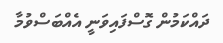ދައްކަމުން ގޮސްފައިވަނީ އެއްބަސްވުމާ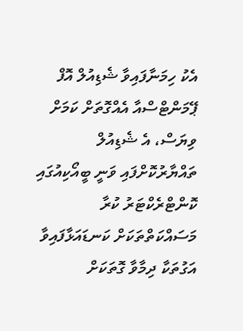އެކު ހިމަނާފައިވާ ޝެޑިއުލް އޮފް ޕޭމަންޓްސްއާ އެއްގޮތަށް ކަމަށް ވިޔަސް، އެ ޝެޑިއުލް ތައްޔާރުކޮށްފައި ވަނީ ބީއޯކިއުގައި ކޮންޓްރެކްޓަރު ކުރާ މަސައްކަތްތަކަށް ކަނޑައަޅާފައިވާ އަގުތަކާ ދިމާވާ ގޮތަކަށް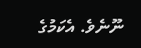ނޫނެވެ. އެކަމުގެ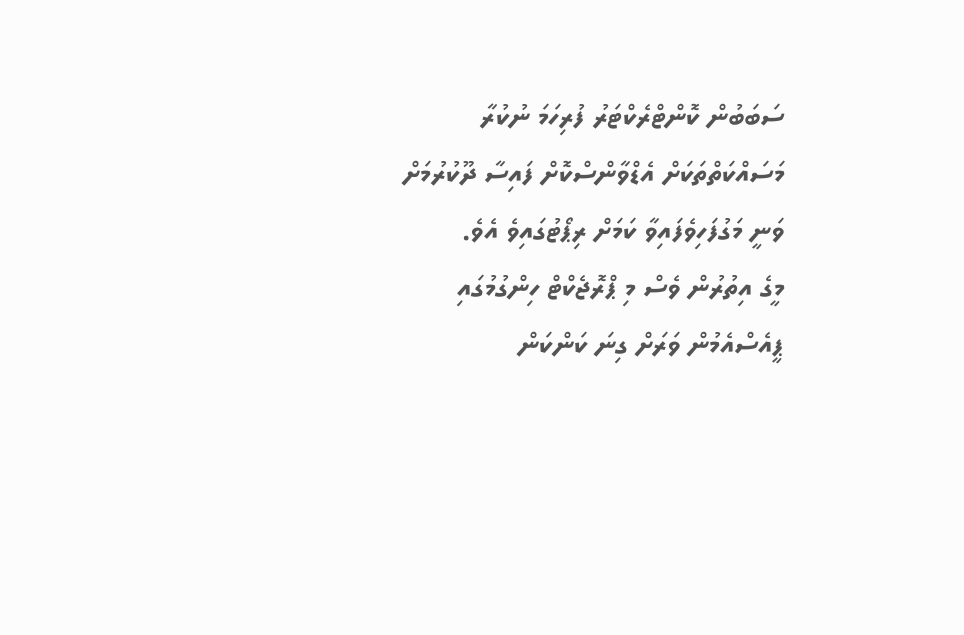ސަބަބުން ކޮންޓްރެކްޓަރު ފުރިހަމަ ނުކުރާ މަސައްކަތްތަކަށް އެޑްވާންސްކޮށް ފައިސާ ދޫކުރުމަށް ވަނީ މަގުފަހިވެފައިވާ ކަމަށް ރިޕޯޓުގައިވެ އެވެ.
މީގެ އިތުރުން ވެސް މި ޕްރޮޖެކްޓް ހިންގުމުގައި ޕީއެސްއެމުން ވަރަށް ގިނަ ކަންކަން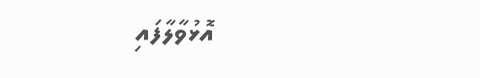އޮޅުވާލާފައި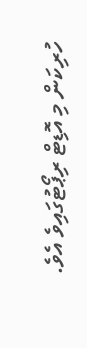ހުރިކަން މި އޮޑިޓް ރިޕޯޓުގައިވެ އެވެ.